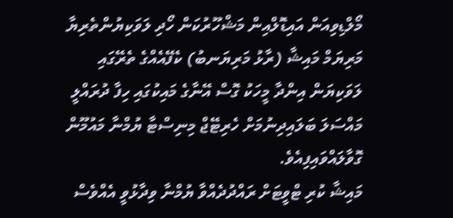މޯލްޑިވިއަން އައިޑޮލްއިން މަޝްހޫރުކަން ހޯދި ލަވަކިޔުންތެރިޔާ މަރިޔަމް މައިޝާ (ރާޅު މަރިޔަނބު) ކެފޭއެއްގެ ތެރޭގައި ލަވަކިޔަން އިންދާ މީހަކު ގޮސް އޭނާގެ މައިކުގައި ހިފާ ދުރައްލީ މައްސަލަ ބަލައިދިނުމަށް ހެރިޓޭޖް މިނިސްޓާ ޔުމްނާ މައުމޫން ގޮވާލައްވައިފިއެވެ.
މައިޝާ ކުރި ޓްވީޓަށް ރައްދުދެއްވާ ޔުމްނާ ވިދާޅުވީ އެއްވެސް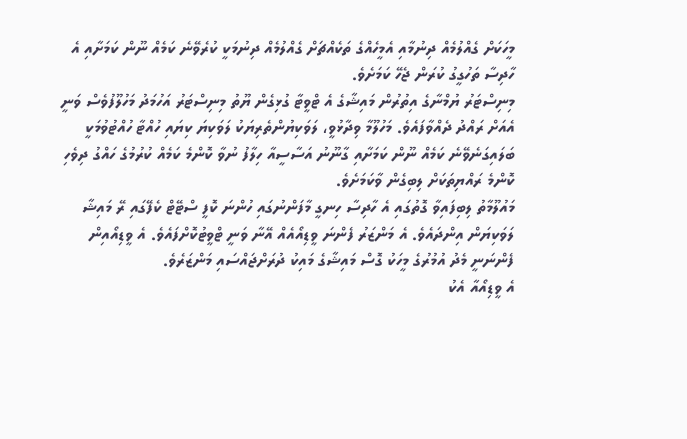މީހަކަށް ގެއްލުމެއް ދިނުމާއި އެމީހެއްގެ ތަކެއްޗަށް ގެއްލުމެއް ދިނުމަކީ ކުރެވޭނެ ކަމެއް ނޫން ކަމަށާއި އެ ހާދިސާ ތަހުގީގު ކުރަން ޖެހޭ ކަމަށެވެ.
މިނިސްޓަރު ޔުމްނާގެ އިތުރުން މައިޝާގެ އެ ޓްވީޓާ ގުޅިގެން ޔޫތު މިނިސްޓަރު އަހުމަދު މަހުލޫފުވެސް ވަނީ އެއަށް ރައްދު ދެއްވާފައެވެ. މަހުލޫމާ ވިދާޅުވީ، ލަވަކިޔުންތެރިޔަކު ލަވަކިޔަ ކިޔައި ހުއްޓާ ހުއްޓުވުމަކީ ބަލައިގަނެވޭނެ ކަމެއް ނޫން ކަމަށާއި ގާނޫނު އަސާސީއާ ހިލާފު ނުވާ ކޮންމެ ކަމެއް ކުރުމުގެ ހައްގު ދިވެހި ކޮންމެ ރައްޔިތަކަށް ލިބިގެން ވާކަމަށެވެ.
މައުލޫމާތު ލިބިފައިވާ ގޮތުގައި އެ ހާދިސާ ހިނގީ މާފަންނުގައި ހުންނަ ކޮފީ ސްޓޭޓް ކެފޭގައި ރޭ މައިޝާ ލަވަކިޔަން އިންދައެވެ. އެ މަންޒަރު ފެންނަ ވީޑިއޯއެއް އޭނާ ވަނީ ޓްވީޓުކޮށްފައެވެ. އެ ވީޑިއޯއިން ފެންނަނީ މެދު އުމުރުގެ މީހަކު ގޮސް މައިޝާގެ މައިކު ދުރަށްޖައްސައި މަންޒަރެވެ.
އެ ވީޑިއޯއާ އެކު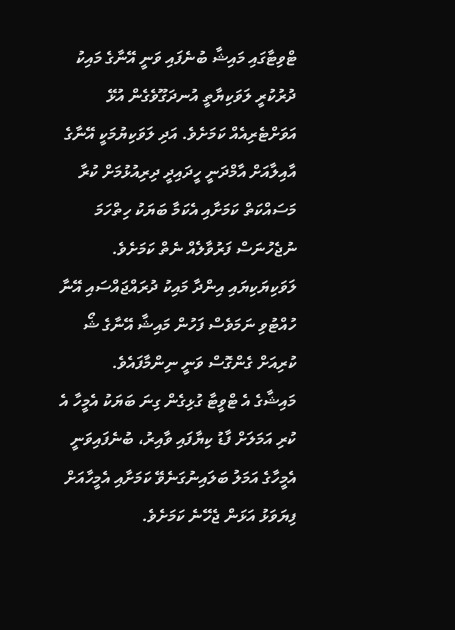ޓްވިޓާގައި މައިޝާ ބުނެފައި ވަނީ އޭނާގެ މައިކު ދުރުކުރީ ލަވަކިޔާތީ އުނދަގޫވެގެން އުޅޭ އަވަށްޓެރިއެއް ކަމަށެވެ. އަދި ލަވަކިޔުމަކީ އޭނާގެ އާއިލާއަށް އާމްދަނީ ހީދައިދީ ދިރިއުޅުމަށް ކުރާ މަސައްކަތް ކަމަށާއި އެކަމާ ބަޔަކު ހިތްހަމަ ނުޖެހުނަސް ފަރުވާލެއް ނެތް ކަމަށެވެ. ލަވަކިޔަކިޔައި އިންދާ މައިކު ދުރައްޖައްސައި އޭނާ ހުއްޓުވި ނަމަވެސް ފަހުން މައިޝާ އޭނާގެ ޝޯ ކުރިއަށް ގެންގޮސް ވަނީ ނިންމާފައެވެ.
މައިޝާގެ އެ ޓްވީޓާ ގުޅިގެން ގިނަ ބަޔަކު އެމީހާ އެ ކުރި އަމަލަށް ފާޑު ކިޔާފައި ވާއިރު، ބުނެފައިވަނީ އެމީހާގެ އަމަލު ބަލައިނުގަނެވޭ ކަމަށާއި އެމީހާއަށް ފިޔަވަޅު އަޅަން ޖެހޭނެ ކަމަށެވެ.